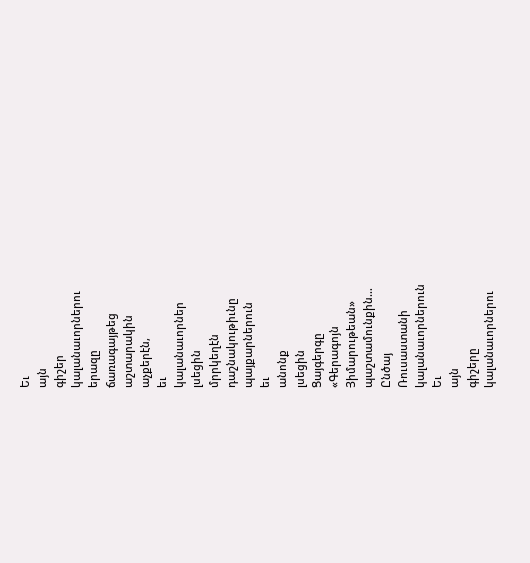Եւ
այն
գիշեր
կալանաւորներու
երազը
ճառագայթեց
աշտարակին
աչքերէն,
եւ
կալանաւորներ
լսեցին
մրրկեղէն
դաշնակութիւնը
պայքարներուն
եւ
անոնք
լսեցին
Ցայգերգը
«Գերագոյն
Յիմարութեան»
պաշտամունքին…
Ընծայ
Ռուսաստանի
կալանաւորներուն
Եւ
այն
գիշերը
կալանաւորներու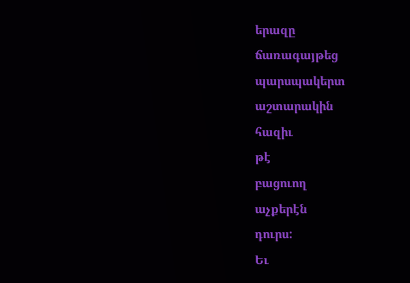երազը
ճառագայթեց
պարսպակերտ
աշտարակին
հազիւ
թէ
բացուող
աչքերէն
դուրս:
Եւ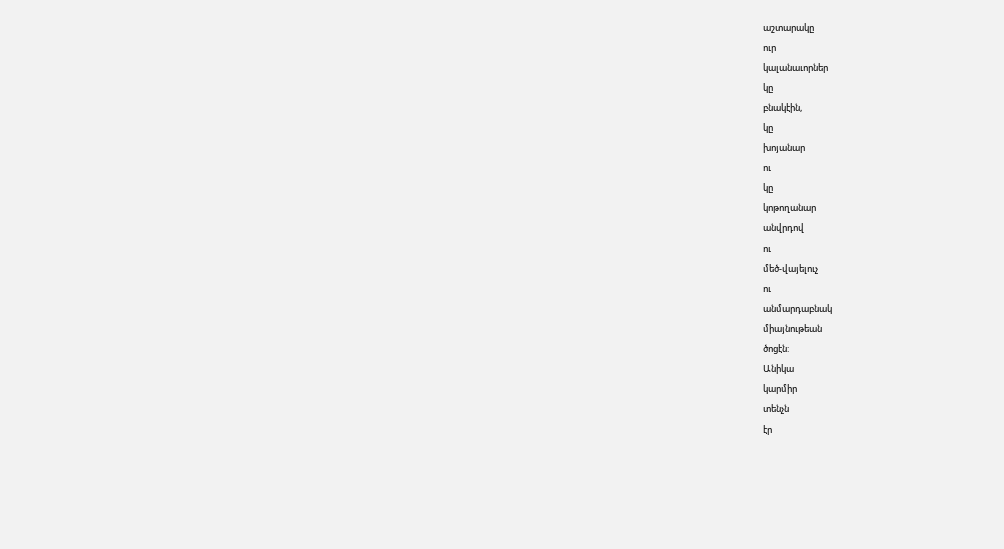աշտարակը
ուր
կալանաւորներ
կը
բնակէին,
կը
խոյանար
ու
կը
կոթողանար
անվրդով
ու
մեծ-վայելուչ
ու
անմարդաբնակ
միայնութեան
ծոցէն:
Անիկա
կարմիր
տենչն
էր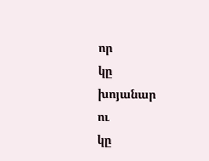որ
կը
խոյանար
ու
կը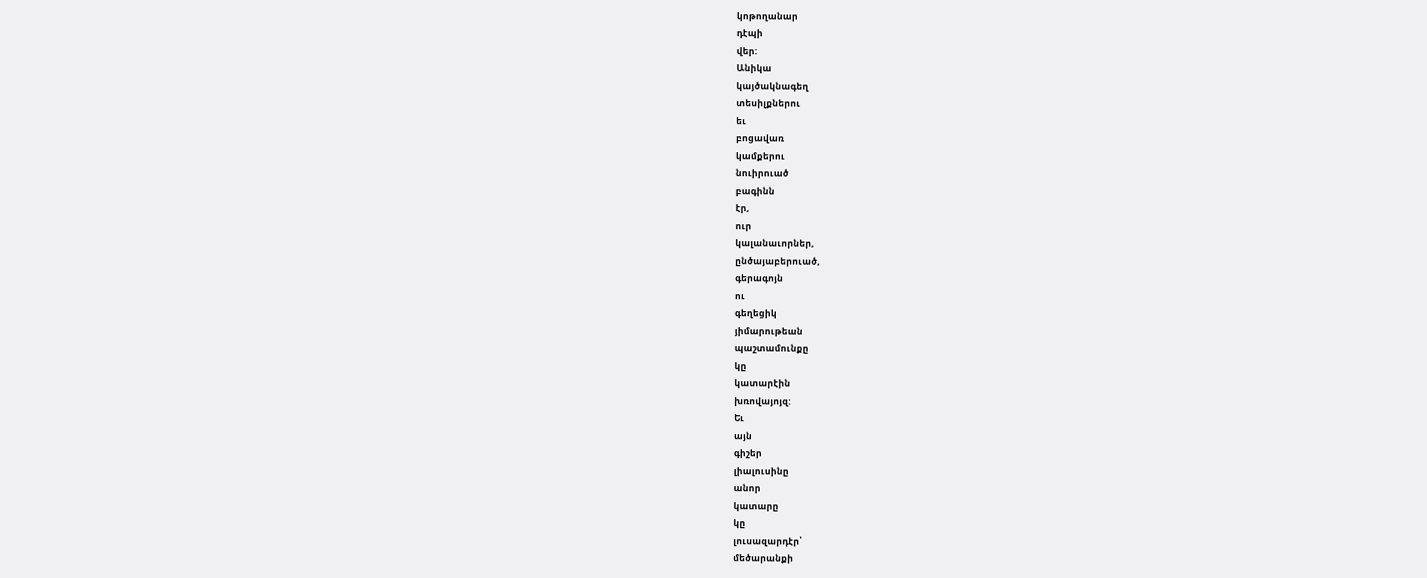կոթողանար
դէպի
վեր:
Անիկա
կայծակնագեղ
տեսիլքներու
եւ
բոցավառ
կամքերու
նուիրուած
բագինն
էր,
ուր
կալանաւորներ,
ընծայաբերուած,
գերագոյն
ու
գեղեցիկ
յիմարութեան
պաշտամունքը
կը
կատարէին
խռովայոյզ:
Եւ
այն
գիշեր
լիալուսինը
անոր
կատարը
կը
լուսազարդէր՝
մեծարանքի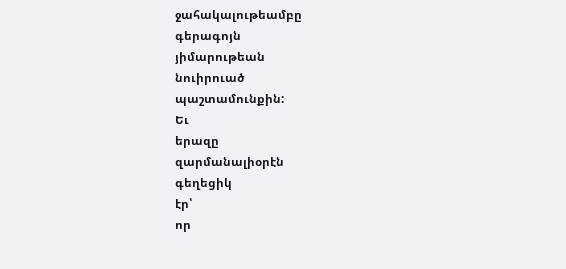ջահակալութեամբը
գերագոյն
յիմարութեան
նուիրուած
պաշտամունքին:
Եւ
երազը
զարմանալիօրէն
գեղեցիկ
էր՝
որ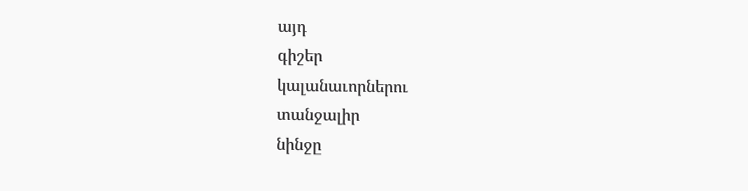այդ
գիշեր
կալանաւորներու
տանջալիր
նինջը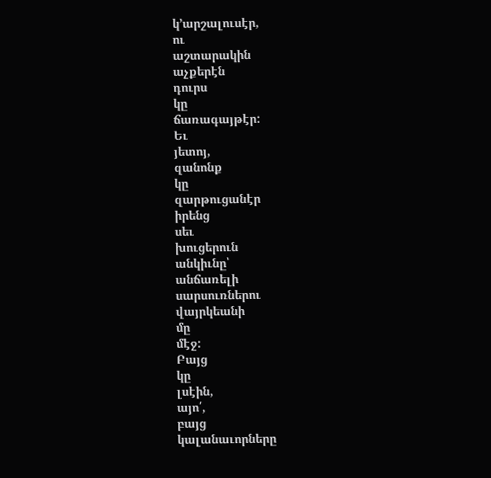կ’արշալուսէր,
ու
աշտարակին
աչքերէն
դուրս
կը
ճառագայթէր:
Եւ
յետոյ,
զանոնք
կը
զարթուցանէր
իրենց
սեւ
խուցերուն
անկիւնը՝
անճառելի
սարսուռներու
վայրկեանի
մը
մէջ:
Բայց
կը
լսէին,
այո՛,
բայց
կալանաւորները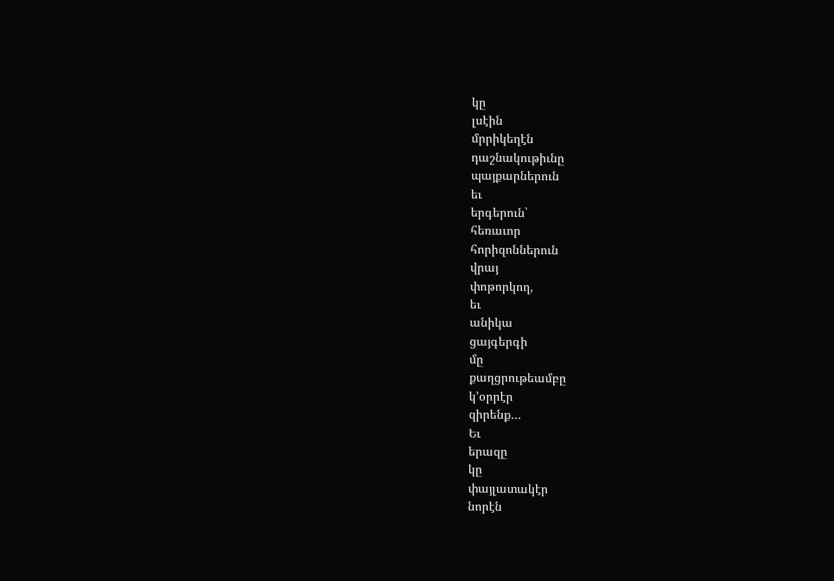կը
լսէին
մրրիկեղէն
դաշնակութիւնը
պայքարներուն
եւ
երգերուն՝
հեռաւոր
հորիզոններուն
վրայ
փոթորկող,
եւ
անիկա
ցայգերգի
մը
քաղցրութեամբը
կ’օրրէր
զիրենք…
Եւ
երազը
կը
փայլատակէր
նորէն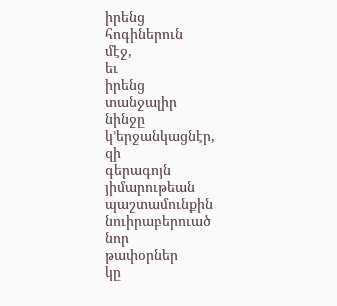իրենց
հոգիներուն
մէջ,
եւ
իրենց
տանջալիր
նինջը
կ’երջանկացնէր,
զի
գերագոյն
յիմարութեան
պաշտամունքին
նուիրաբերուած
նոր
թափօրներ
կը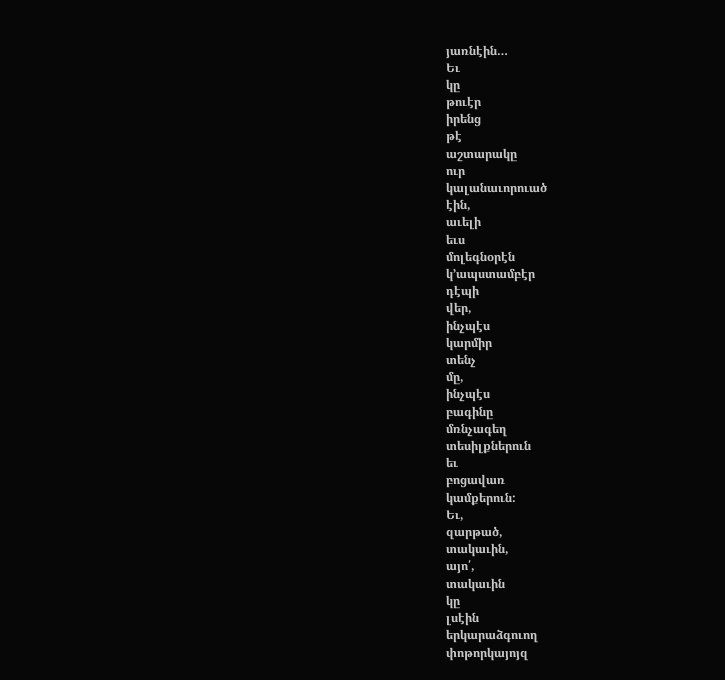յառնէին…
Եւ
կը
թուէր
իրենց
թէ
աշտարակը
ուր
կալանաւորուած
էին,
աւելի
եւս
մոլեգնօրէն
կ’ապստամբէր
դէպի
վեր,
ինչպէս
կարմիր
տենչ
մը,
ինչպէս
բագինը
մռնչագեղ
տեսիլքներուն
եւ
բոցավառ
կամքերուն:
Եւ,
զարթած,
տակաւին,
այո՛,
տակաւին
կը
լսէին
երկարաձգուող
փոթորկայոյզ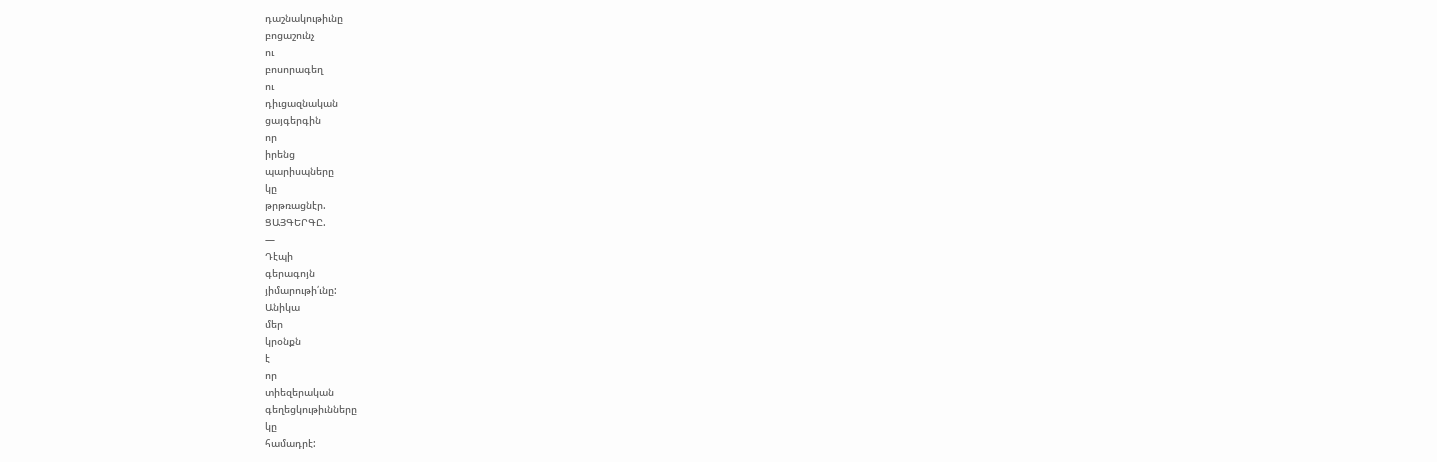դաշնակութիւնը
բոցաշունչ
ու
բոսորագեղ
ու
դիւցազնական
ցայգերգին
որ
իրենց
պարիսպները
կը
թրթռացնէր.
ՑԱՅԳԵՐԳԸ.
—
Դէպի
գերագոյն
յիմարութի՛ւնը:
Անիկա
մեր
կրօնքն
է
որ
տիեզերական
գեղեցկութիւնները
կը
համադրէ: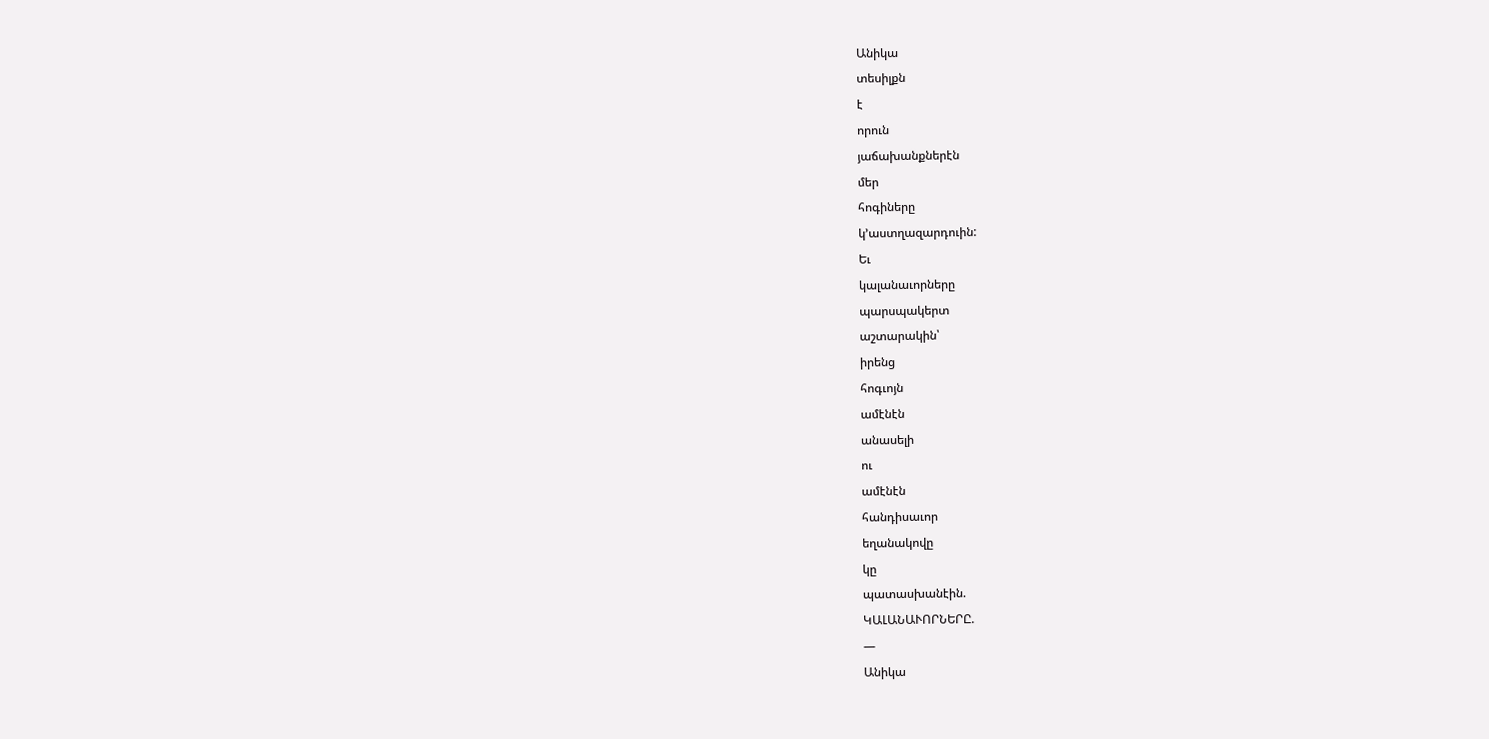Անիկա
տեսիլքն
է
որուն
յաճախանքներէն
մեր
հոգիները
կ’աստղազարդուին:
Եւ
կալանաւորները
պարսպակերտ
աշտարակին՝
իրենց
հոգւոյն
ամէնէն
անասելի
ու
ամէնէն
հանդիսաւոր
եղանակովը
կը
պատասխանէին.
ԿԱԼԱՆԱՒՈՐՆԵՐԸ.
—
Անիկա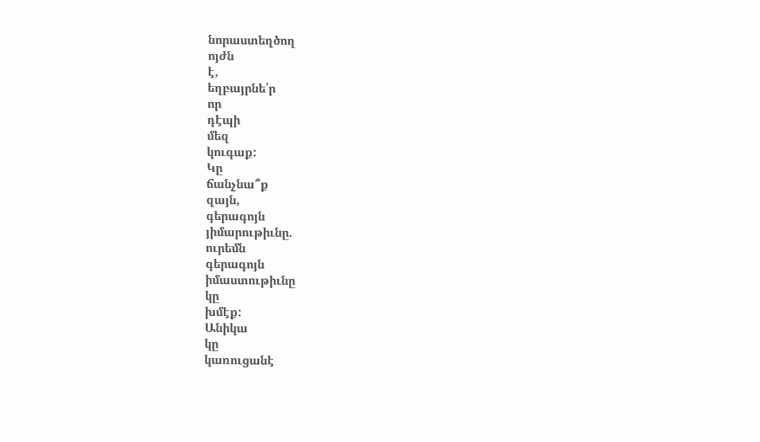նորաստեղծող
ոյժն
է,
եղբայրնե՛ր
որ
դէպի
մեզ
կուգաք:
Կը
ճանչնա՞ք
զայն,
գերագոյն
յիմարութիւնը.
ուրեմն
գերագոյն
իմաստութիւնը
կը
խմէք:
Անիկա
կը
կառուցանէ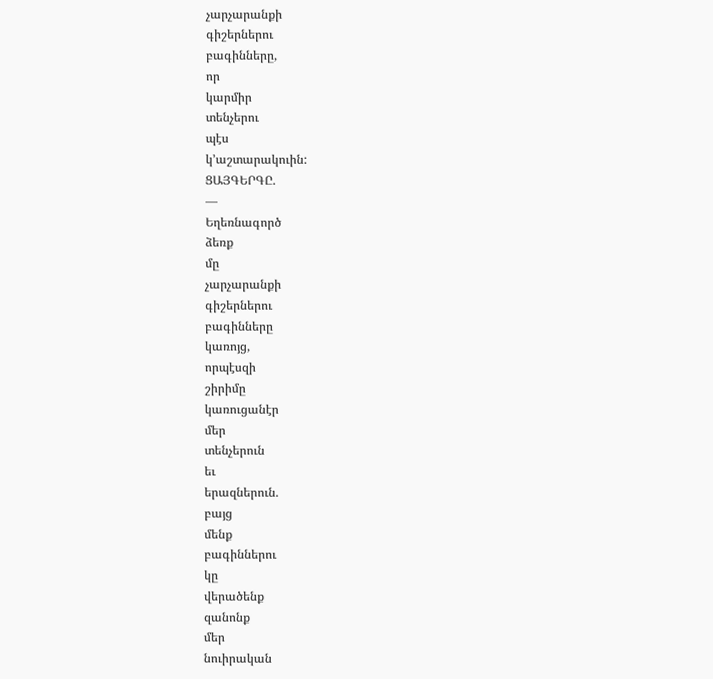չարչարանքի
գիշերներու
բագինները,
որ
կարմիր
տենչերու
պէս
կ’աշտարակուին:
ՑԱՅԳԵՐԳԸ.
—
Եղեռնագործ
ձեռք
մը
չարչարանքի
գիշերներու
բագինները
կառոյց,
որպէսզի
շիրիմը
կառուցանէր
մեր
տենչերուն
եւ
երազներուն.
բայց
մենք
բագիններու
կը
վերածենք
զանոնք
մեր
նուիրական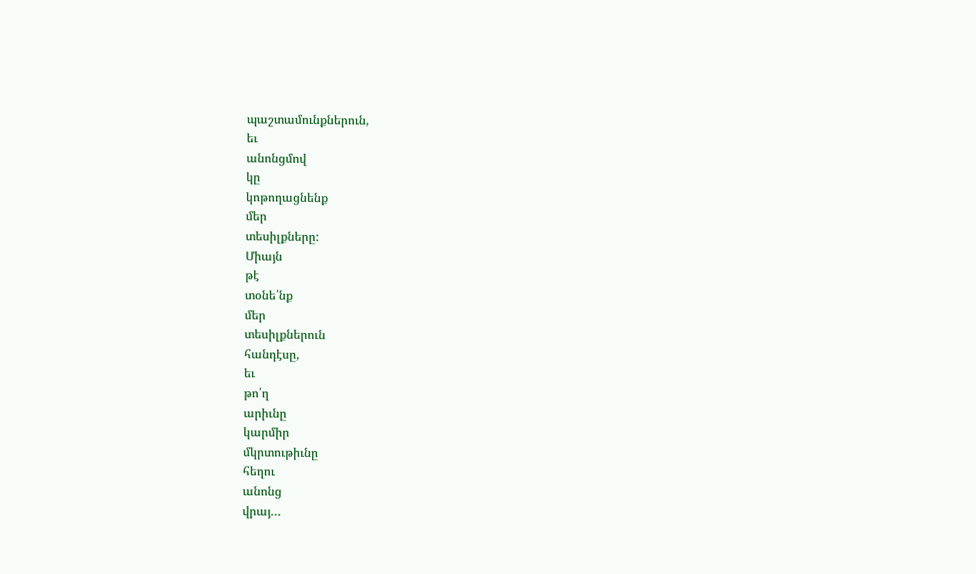պաշտամունքներուն,
եւ
անոնցմով
կը
կոթողացնենք
մեր
տեսիլքները:
Միայն
թէ
տօնե՛նք
մեր
տեսիլքներուն
հանդէսը,
եւ
թո՛ղ
արիւնը
կարմիր
մկրտութիւնը
հեղու
անոնց
վրայ…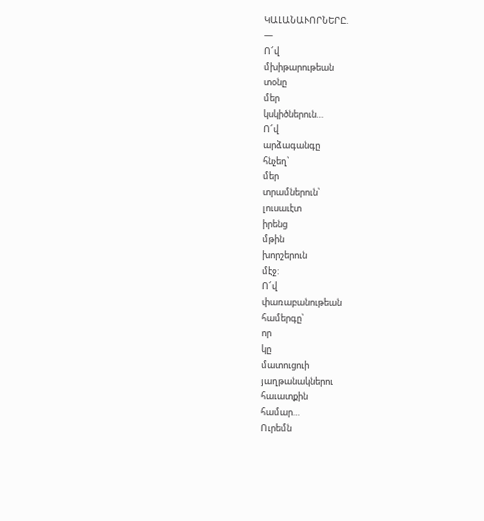ԿԱԼԱՆԱՒՈՐՆԵՐԸ.
—
Ո՜վ
մխիթարութեան
տօնը
մեր
կսկիծներուն…
Ո՜վ
արձագանգը
հնչեղ՝
մեր
տրամներուն՝
լուսաւէտ
իրենց
մթին
խորշերուն
մէջ:
Ո՜վ
փառաբանութեան
համերգը՝
որ
կը
մատուցուի
յաղթանակներու
հաւատքին
համար…
Ուրեմն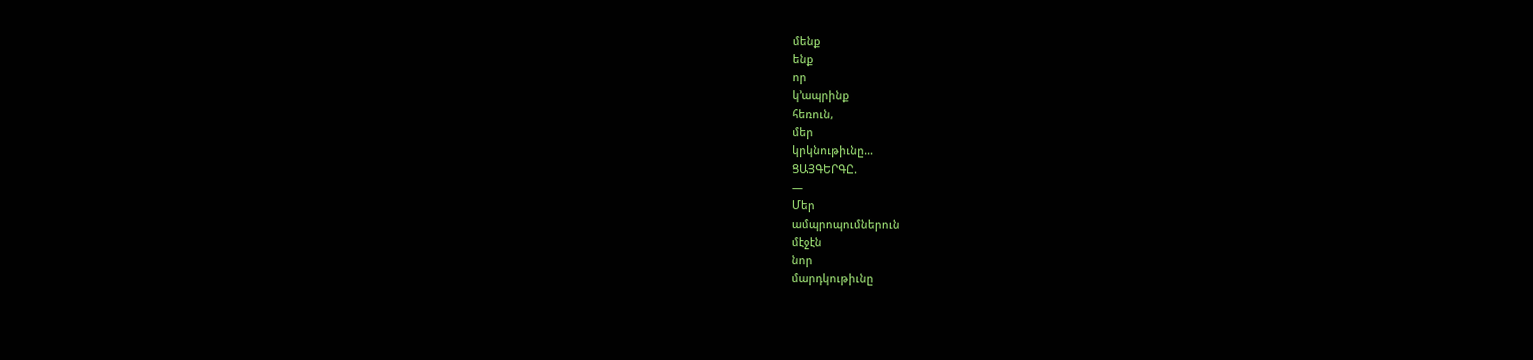մենք
ենք
որ
կ’ապրինք
հեռուն,
մեր
կրկնութիւնը…
ՑԱՅԳԵՐԳԸ.
—
Մեր
ամպրոպումներուն
մէջէն
նոր
մարդկութիւնը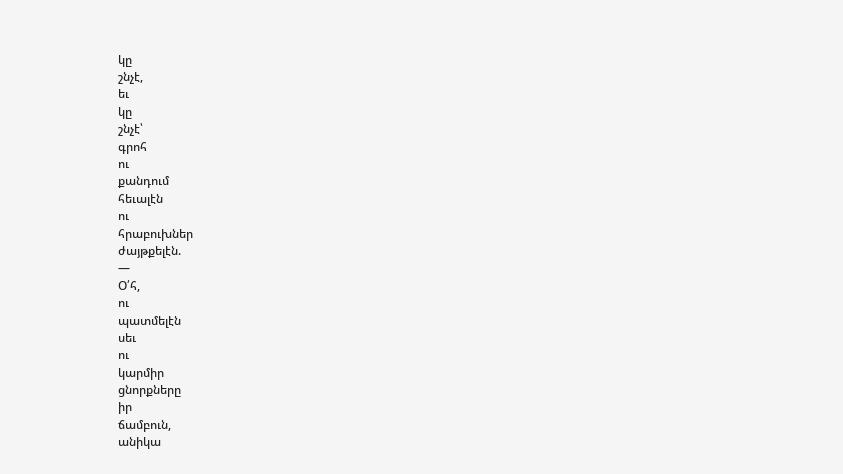կը
շնչէ,
եւ
կը
շնչէ՝
գրոհ
ու
քանդում
հեւալէն
ու
հրաբուխներ
ժայթքելէն.
—
Օ՛հ,
ու
պատմելէն
սեւ
ու
կարմիր
ցնորքները
իր
ճամբուն,
անիկա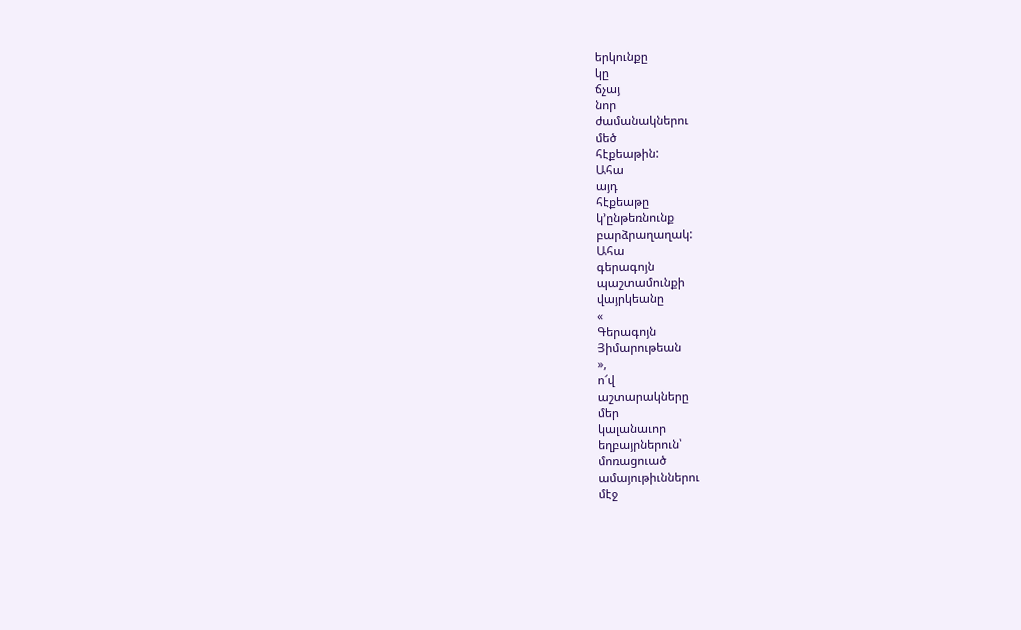երկունքը
կը
ճչայ
նոր
ժամանակներու
մեծ
հէքեաթին:
Ահա
այդ
հէքեաթը
կ’ընթեռնունք
բարձրաղաղակ:
Ահա
գերագոյն
պաշտամունքի
վայրկեանը
«
Գերագոյն
Յիմարութեան
»,
ո՜վ
աշտարակները
մեր
կալանաւոր
եղբայրներուն՝
մոռացուած
ամայութիւններու
մէջ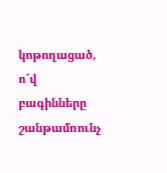կոթողացած,
ո՜վ
բագինները
շանթամռունչ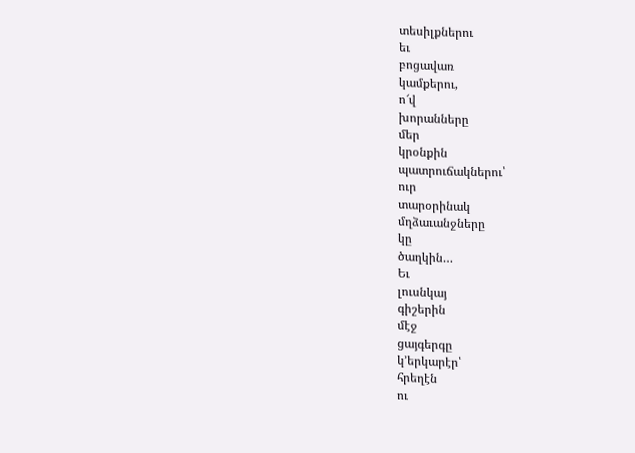տեսիլքներու
եւ
բոցավառ
կամքերու,
ո՜վ
խորանները
մեր
կրօնքին
պատրուճակներու՝
ուր
տարօրինակ
մղձաւանջները
կը
ծաղկին…
Եւ
լուսնկայ
գիշերին
մէջ
ցայգերգը
կ’երկարէր՝
հրեղէն
ու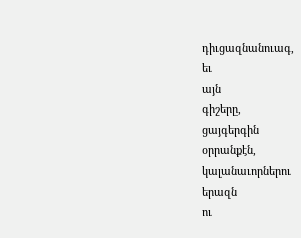դիւցազնանուագ,
եւ
այն
գիշերը,
ցայգերգին
օրրանքէն,
կալանաւորներու
երազն
ու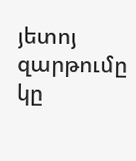յետոյ
զարթումը
կը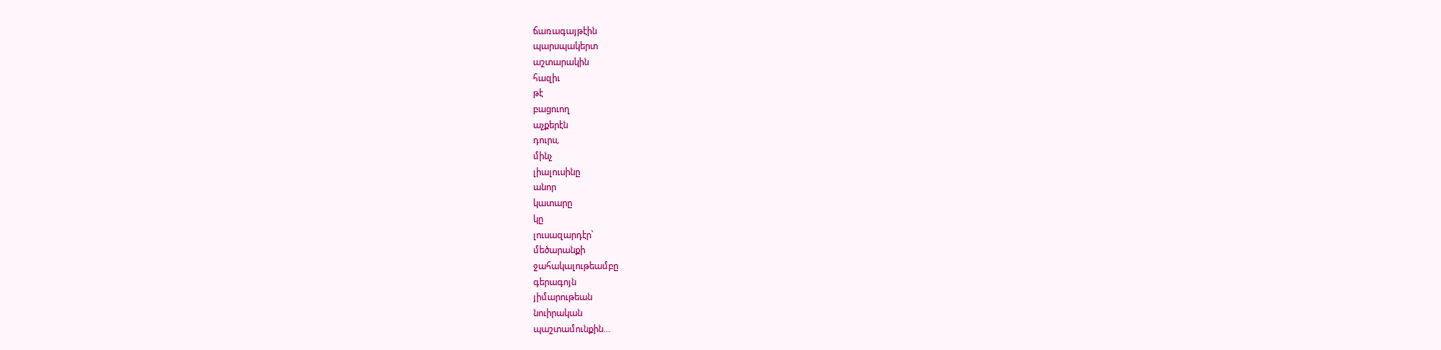ճառագայթէին
պարսպակերտ
աշտարակին
հազիւ
թէ
բացուող
աչքերէն
դուրս,
մինչ
լիալուսինը
անոր
կատարը
կը
լուսազարդէր՝
մեծարանքի
ջահակալութեամբը
գերագոյն
յիմարութեան
նուիրական
պաշտամունքին…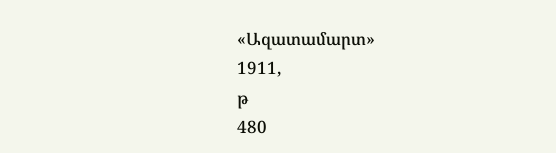«Ազատամարտ»
1911,
թ
480